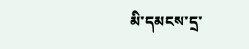མི་དམངས་དྲ་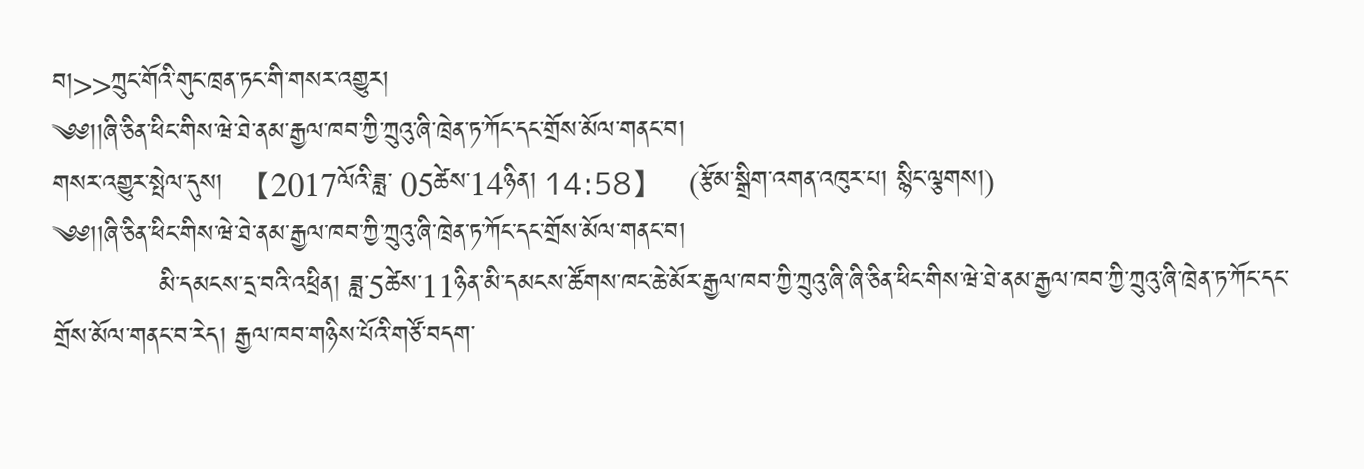བ།>>ཀྲུང་གོའི་གུང་ཁྲན་ཏང་གི་གསར་འགྱུར།
༄༅།།ཞི་ཅིན་ཕིང་གིས་ཝེ་ཐེ་ནམ་རྒྱལ་ཁབ་ཀྱི་ཀྲུའུ་ཞི་ཁྲེན་ཏ་ཀོང་དང་གྲོས་མོལ་གནང་བ།
གསར་འགྱུར་སྤེལ་དུས།  【2017ལོའི་ཟླ་ 05ཚེས་14ཉིན། 14:58】   (རྩོམ་སྒྲིག་འགན་འཁུར་པ། སྙིང་ལྕགས།)
༄༅།།ཞི་ཅིན་ཕིང་གིས་ཝེ་ཐེ་ནམ་རྒྱལ་ཁབ་ཀྱི་ཀྲུའུ་ཞི་ཁྲེན་ཏ་ཀོང་དང་གྲོས་མོལ་གནང་བ།
            མི་དམངས་དྲ་བའི་འཕྲིན། ཟླ་5ཚེས་11ཉིན་མི་དམངས་ཚོགས་ཁང་ཆེ་མོར་རྒྱལ་ཁབ་ཀྱི་ཀྲུའུ་ཞི་ཞི་ཅིན་ཕིང་གིས་ཝེ་ཐེ་ནམ་རྒྱལ་ཁབ་ཀྱི་ཀྲུའུ་ཞི་ཁྲེན་ཏ་ཀོང་དང་གྲོས་མོལ་གནང་བ་རེད། རྒྱལ་ཁབ་གཉིས་པོའི་གཙོ་བདག་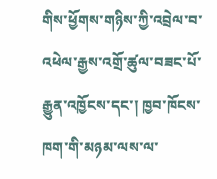གིས་ཕྱོགས་གཉིས་ཀྱི་འབྲེལ་བ་འཕེལ་རྒྱས་འགྲོ་ཚུལ་བཟང་པོ་རྒྱུན་འཁྱོངས་དང་། ཁྱབ་ཁོངས་ཁག་གི་མཉམ་ལས་ལ་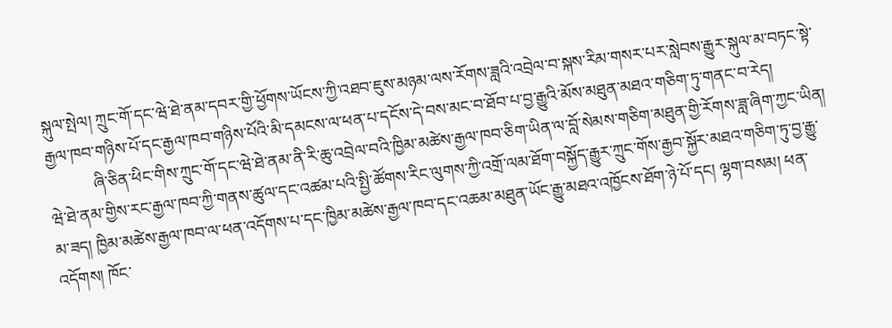སྐུལ་སྤེལ། ཀྲུང་གོ་དང་ཝེ་ཐེ་ནམ་དབར་གྱི་ཕྱོགས་ཡོངས་ཀྱི་འཐབ་ཇུས་མཉམ་ལས་རོགས་ཟླའི་འབྲེལ་བ་སྐས་རིམ་གསར་པར་སླེབས་རྒྱུར་སྐུལ་མ་བཏང་སྟེ་རྒྱལ་ཁབ་གཉིས་པོ་དང་རྒྱལ་ཁབ་གཉིས་པོའི་མི་དམངས་ལ་ཕན་པ་དངོས་དེ་བས་མང་བ་ཐོབ་པ་བྱ་རྒྱུའི་མོས་མཐུན་མཐའ་གཅིག་ཏུ་གནང་བ་རེད།
           ཞི་ཅིན་ཕིང་གིས་ཀྲུང་གོ་དང་ཝེ་ཐེ་ནམ་ནི་རི་ཆུ་འབྲེལ་བའི་ཁྱིམ་མཚེས་རྒྱལ་ཁབ་ཅིག་ཡིན་ལ་བློ་སེམས་གཅིག་མཐུན་གྱི་རོགས་ཟླ་ཞིག་ཀྱང་ཡིན། ཝེ་ཐེ་ནམ་གྱིས་རང་རྒྱལ་ཁབ་ཀྱི་གནས་ཚུལ་དང་འཚམ་པའི་སྤྱི་ཚོགས་རིང་ལུགས་ཀྱི་འགྲོ་ལམ་ཐོག་བསྐྱོད་རྒྱུར་ཀྲུང་གོས་རྒྱབ་སྐྱོར་མཐའ་གཅིག་ཏུ་བྱ་རྒྱུ་མ་ཟད། ཁྱིམ་མཚེས་རྒྱལ་ཁབ་ལ་ཕན་འདོགས་པ་དང་ཁྱིམ་མཚེས་རྒྱལ་ཁབ་དང་འཆམ་མཐུན་ཡོང་རྒྱུ་མཐའ་འཁྱོངས་ཐོག་ཉེ་པོ་དང། ལྷག་བསམ། ཕན་འདོགས། ཁོང་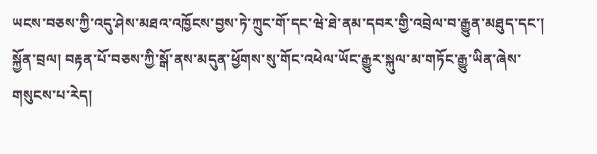ཡངས་བཅས་ཀྱི་འདུ་ཤེས་མཐའ་འཁྱོངས་བྱས་ཏེ་ཀྲུང་གོ་དང་ཝེ་ཐེ་ནམ་དབར་གྱི་འབྲེལ་བ་རྒྱུན་མཐུད་དང་། སྐྱོན་བྲལ། བརྟན་པོ་བཅས་ཀྱི་སྒོ་ནས་མདུན་ཕྱོགས་སུ་གོང་འཕེལ་ཡོང་རྒྱུར་སྐུལ་མ་གཏོང་རྒྱུ་ཡིན་ཞེས་གསུངས་པ་རེད།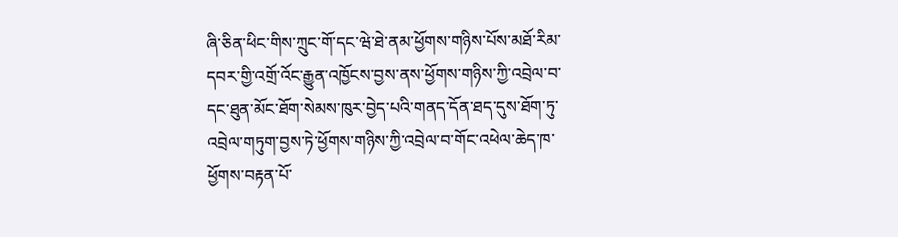ཞི་ཅིན་ཕིང་གིས་ཀྲུང་གོ་དང་ཝེ་ཐེ་ནམ་ཕྱོགས་གཉིས་པོས་མཐོ་རིམ་དབར་གྱི་འགྲོ་འོང་རྒྱུན་འཁྱོངས་བྱས་ནས་ཕྱོགས་གཉིས་ཀྱི་འབྲེལ་བ་དང་ཐུན་མོང་ཐོག་སེམས་ཁུར་བྱེད་པའི་གནད་དོན་ཐད་དུས་ཐོག་ཏུ་འབྲེལ་གཏུག་བྱས་ཏེ་ཕྱོགས་གཉིས་ཀྱི་འབྲེལ་བ་གོང་འཕེལ་ཆེད་ཁ་ཕྱོགས་བརྟན་པོ་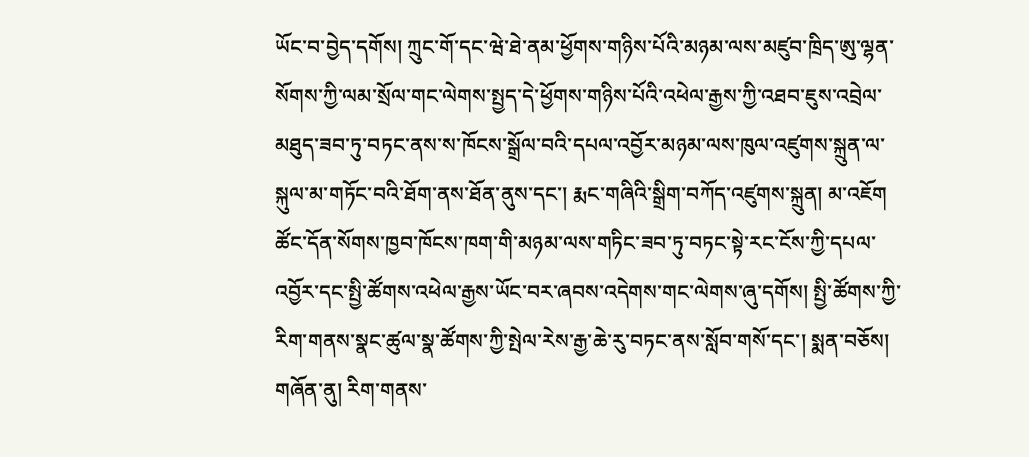ཡོང་བ་བྱེད་དགོས། ཀྲུང་གོ་དང་ཝེ་ཐེ་ནམ་ཕྱོགས་གཉིས་པོའི་མཉམ་ལས་མཛུབ་ཁྲིད་ཨུ་ལྷན་སོགས་ཀྱི་ལམ་སྲོལ་གང་ལེགས་སྤྱད་དེ་ཕྱོགས་གཉིས་པོའི་འཕེལ་རྒྱས་ཀྱི་འཐབ་ཇུས་འབྲེལ་མཐུད་ཟབ་ཏུ་བཏང་ནས་ས་ཁོངས་སྒྲོལ་བའི་དཔལ་འབྱོར་མཉམ་ལས་ཁུལ་འཛུགས་སྐྲུན་ལ་སྐུལ་མ་གཏོང་བའི་ཐོག་ནས་ཐོན་ནུས་དང་། རྨང་གཞིའི་སྒྲིག་བཀོད་འཛུགས་སྐྲུན། མ་འཇོག ཚོང་དོན་སོགས་ཁྱབ་ཁོངས་ཁག་གི་མཉམ་ལས་གཏིང་ཟབ་ཏུ་བཏང་སྟེ་རང་ངོས་ཀྱི་དཔལ་འབྱོར་དང་སྤྱི་ཚོགས་འཕེལ་རྒྱས་ཡོང་བར་ཞབས་འདེགས་གང་ལེགས་ཞུ་དགོས། སྤྱི་ཚོགས་ཀྱི་རིག་གནས་སྣང་ཚུལ་སྣ་ཚོགས་ཀྱི་སྤེལ་རེས་རྒྱ་ཆེ་རུ་བཏང་ནས་སློབ་གསོ་དང་། སྨན་བཅོས། གཞོན་ནུ། རིག་གནས་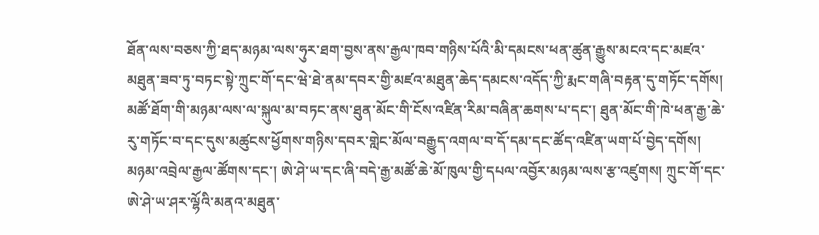ཐོན་ལས་བཅས་ཀྱི་ཐད་མཉམ་ལས་ཧུར་ཐག་བྱས་ནས་རྒྱལ་ཁབ་གཉིས་པོའི་མི་དམངས་ཕན་ཚུན་རྒྱུས་མངའ་དང་མཛའ་མཐུན་ཟབ་ཏུ་བཏང་སྟེ་ཀྲུང་གོ་དང་ཝེ་ཐེ་ནམ་དབར་གྱི་མཛའ་མཐུན་ཆེད་དམངས་འདོད་ཀྱི་རྨང་གཞི་བརྟན་དུ་གཏོང་དགོས། མཚོ་ཐོག་གི་མཉམ་ལས་ལ་སྐུལ་མ་བཏང་ནས་ཐུན་མོང་གི་ངོས་འཛིན་རིམ་བཞིན་ཆགས་པ་དང་། ཐུན་མོང་གི་ཁེ་ཕན་རྒྱ་ཆེ་རུ་གཏོང་བ་དང་དུས་མཚུངས་ཕྱོགས་གཉིས་དབར་གླེང་མོལ་བརྒྱུད་འགལ་བ་དོ་དམ་དང་ཚོད་འཛིན་ཡག་པོ་བྱེད་དགོས། མཉམ་འབྲེལ་རྒྱལ་ཚོགས་དང་། ཨེ་ཤེ་ཡ་དང་ཞི་བདེ་རྒྱ་མཚོ་ཆེ་མོ་ཁུལ་གྱི་དཔལ་འབྱོར་མཉམ་ལས་རྩ་འཛུགས། ཀྲུང་གོ་དང་ཨེ་ཤེ་ཡ་ཤར་ལྷོའི་མནའ་མཐུན་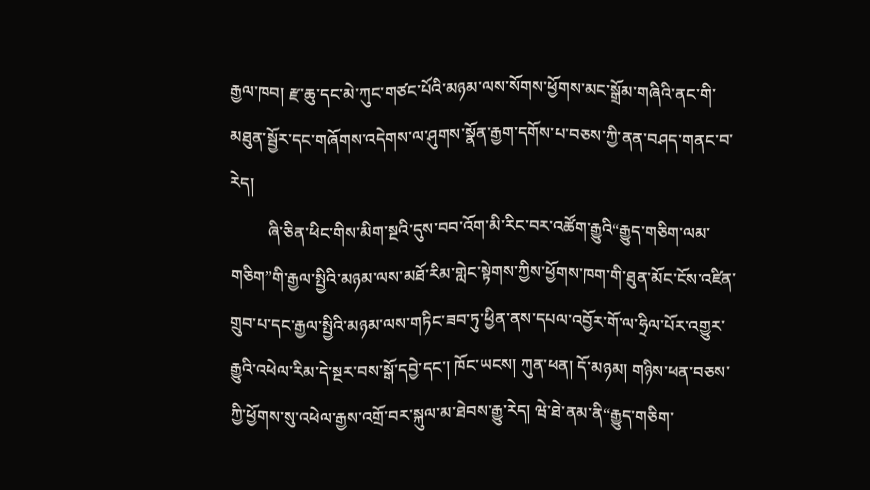རྒྱལ་ཁབ། རྫ་ཆུ་དང་མེ་ཀུང་གཙང་པོའི་མཉམ་ལས་སོགས་ཕྱོགས་མང་སྒྲོམ་གཞིའི་ནང་གི་མཐུན་སྦྱོར་དང་གཞོགས་འདེགས་ལ་ཤུགས་སྣོན་རྒྱག་དགོས་པ་བཅས་ཀྱི་ནན་བཤད་གནང་བ་རེད།
         ཞི་ཅིན་ཕིང་གིས་མིག་སྔའི་དུས་བབ་འོག་མི་རིང་བར་འཚོག་རྒྱུའི“རྒྱུད་གཅིག་ལམ་གཅིག”གི་རྒྱལ་སྤྱིའི་མཉམ་ལས་མཐོ་རིམ་གླེང་སྟེགས་ཀྱིས་ཕྱོགས་ཁག་གི་ཐུན་མོང་ངོས་འཛིན་གྲུབ་པ་དང་རྒྱལ་སྤྱིའི་མཉམ་ལས་གཏིང་ཟབ་ཏུ་ཕྱིན་ནས་དཔལ་འབྱོར་གོ་ལ་ཧྲིལ་པོར་འགྱུར་རྒྱུའི་འཕེལ་རིམ་དེ་སྔར་བས་སྒོ་དབྱེ་དང་། ཁོང་ཡངས། ཀུན་ཕན། དོ་མཉམ། གཉིས་ཕན་བཅས་ཀྱི་ཕྱོགས་སུ་འཕེལ་རྒྱས་འགྲོ་བར་སྐུལ་མ་ཐེབས་རྒྱུ་རེད། ཝེ་ཐེ་ནམ་ནི“རྒྱུད་གཅིག་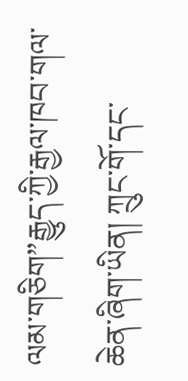ལམ་གཅིག”རྒྱུད་ཀྱི་རྒྱལ་ཁབ་གལ་ཆེན་ཞིག་ཡིན། ཀྲུང་གོ་དང་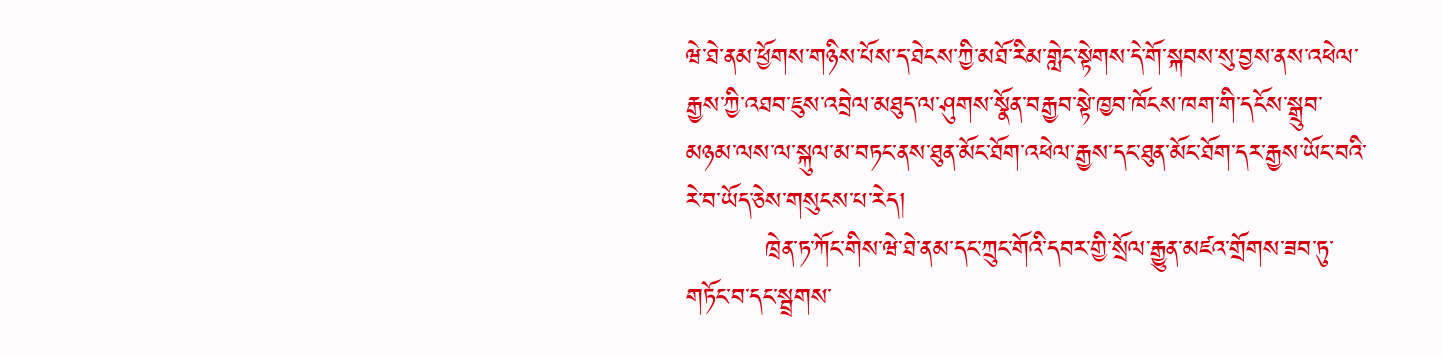ཝེ་ཐེ་ནམ་ཕྱོགས་གཉིས་པོས་ད་ཐེངས་ཀྱི་མཐོ་རིམ་གླེང་སྟེགས་དེ་གོ་སྐབས་སུ་བྱས་ནས་འཕེལ་རྒྱས་ཀྱི་འཐབ་ཇུས་འབྲེལ་མཐུད་ལ་ཤུགས་སྣོན་བརྒྱབ་སྟེ་ཁྱབ་ཁོངས་ཁག་གི་དངོས་སྒྲུབ་མཉམ་ལས་ལ་སྐུལ་མ་བཏང་ནས་ཐུན་མོང་ཐོག་འཕེལ་རྒྱས་དང་ཐུན་མོང་ཐོག་དར་རྒྱས་ཡོང་བའི་རེ་བ་ཡོད་ཅེས་གསུངས་པ་རེད།
         ཁྲེན་ཏ་ཀོང་གིས་ཝེ་ཐེ་ནམ་དང་ཀྲུང་གོའི་དབར་གྱི་སྲོལ་རྒྱུན་མཛའ་གྲོགས་ཟབ་ཏུ་གཏོང་བ་དང་སྦྲགས་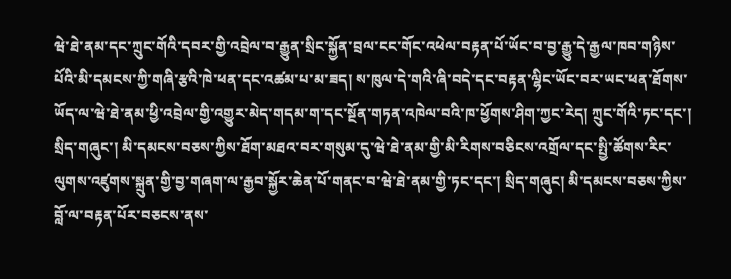ཝེ་ཐེ་ནམ་དང་ཀྲུང་གོའི་དབར་གྱི་འབྲེལ་བ་རྒྱུན་སྲིང་སྐྱོན་བྲལ་ངང་གོང་འཕེལ་བརྟན་པོ་ཡོང་བ་བྱ་རྒྱུ་དེ་རྒྱལ་ཁབ་གཉིས་པོའི་མི་དམངས་ཀྱི་གཞི་རྩའི་ཁེ་ཕན་དང་འཚམ་པ་མ་ཟད། ས་ཁུལ་དེ་གའི་ཞི་བདེ་དང་བརྟན་ལྷིང་ཡོང་བར་ཡང་ཕན་ཐོགས་ཡོད་ལ་ཝེ་ཐེ་ནམ་ཕྱི་འབྲེལ་གྱི་འགྱུར་མེད་གདམ་ག་དང་སྔོན་གཏན་འཁེལ་བའི་ཁ་ཕྱོགས་ཤིག་ཀྱང་རེད། ཀྲུང་གོའི་ཏང་དང་། སྲིད་གཞུང་། མི་དམངས་བཅས་ཀྱིས་ཐོག་མཐའ་བར་གསུམ་དུ་ཝེ་ཐེ་ནམ་གྱི་མི་རིགས་བཅིངས་འགྲོལ་དང་སྤྱི་ཚོགས་རིང་ལུགས་འཛུགས་སྐྲུན་གྱི་བྱ་གཞག་ལ་རྒྱབ་སྐྱོར་ཆེན་པོ་གནང་བ་ཝེ་ཐེ་ནམ་གྱི་ཏང་དང་། སྲིད་གཞུང། མི་དམངས་བཅས་ཀྱིས་བློ་ལ་བརྟན་པོར་བཅངས་ནས་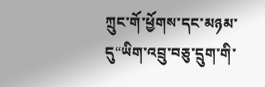ཀྲུང་གོ་ཕྱོགས་དང་མཉམ་དུ“ཡིག་འབྲུ་བཅུ་དྲུག་གི་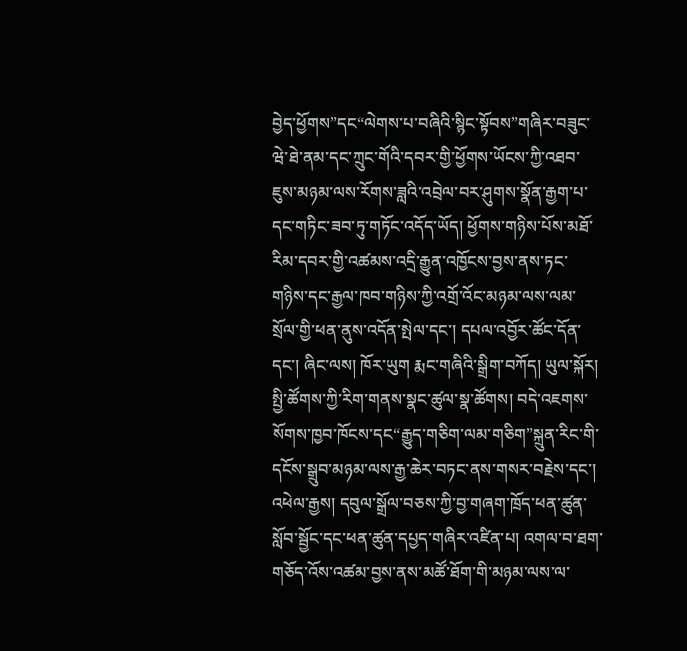བྱེད་ཕྱོགས”དང“ལེགས་པ་བཞིའི་སྙིང་སྟོབས”གཞིར་བཟུང་ཝེ་ཐེ་ནམ་དང་ཀྲུང་གོའི་དབར་གྱི་ཕྱོགས་ཡོངས་ཀྱི་འཐབ་ཇུས་མཉམ་ལས་རོགས་ཟླའི་འབྲེལ་བར་ཤུགས་སྣོན་རྒྱག་པ་དང་གཏིང་ཟབ་ཏུ་གཏོང་འདོད་ཡོད། ཕྱོགས་གཉིས་པོས་མཐོ་རིམ་དབར་གྱི་འཚམས་འདྲི་རྒྱུན་འཁྱོངས་བྱས་ནས་ཏང་གཉིས་དང་རྒྱལ་ཁབ་གཉིས་ཀྱི་འགྲོ་འོང་མཉམ་ལས་ལམ་སྲོལ་གྱི་ཕན་ནུས་འདོན་སྤེལ་དང་། དཔལ་འབྱོར་ཚོང་དོན་དང་། ཞིང་ལས། ཁོར་ཡུག རྨང་གཞིའི་སྒྲིག་བཀོད། ཡུལ་སྐོར། སྤྱི་ཚོགས་ཀྱི་རིག་གནས་སྣང་ཚུལ་སྣ་ཚོགས། བདེ་འཇགས་སོགས་ཁྱབ་ཁོངས་དང“རྒྱུད་གཅིག་ལམ་གཅིག”སྐྲུན་རིང་གི་དངོས་སྒྲུབ་མཉམ་ལས་རྒྱ་ཆེར་བཏང་ནས་གསར་བརྗེས་དང་། འཕེལ་རྒྱས། དབུལ་སྒྲོལ་བཅས་ཀྱི་བྱ་གཞག་ཁྲོད་ཕན་ཚུན་སློབ་སྦྱོང་དང་ཕན་ཚུན་དཔྱད་གཞིར་འཛིན་པ། འགལ་བ་ཐག་གཅོད་འོས་འཚམ་བྱས་ནས་མཚོ་ཐོག་གི་མཉམ་ལས་ལ་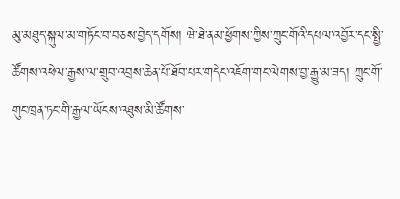མུ་མཐུད་སྐུལ་མ་གཏོང་བ་བཅས་བྱེད་དགོས། ཝེ་ཐེ་ནམ་ཕྱོགས་ཀྱིས་ཀྲུང་གོའི་དཔལ་འབྱོར་དང་སྤྱི་ཚོགས་འཕེལ་རྒྱས་ལ་གྲུབ་འབྲས་ཆེན་པོ་ཐོབ་པར་གདེང་འཇོག་གང་ལེགས་བྱ་རྒྱུ་མ་ཟད། ཀྲུང་གོ་གུང་ཁྲན་ཏང་གི་རྒྱལ་ཡོངས་འཐུས་མི་ཚོགས་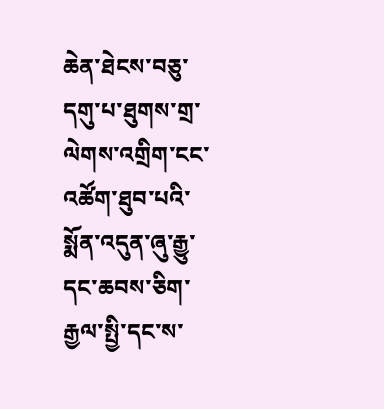ཆེན་ཐེངས་བཅུ་དགུ་པ་ཐུགས་གྲ་ལེགས་འགྲིག་ངང་འཚོག་ཐུབ་པའི་སྨོན་འདུན་ཞུ་རྒྱུ་དང་ཆབས་ཅིག་རྒྱལ་སྤྱི་དང་ས་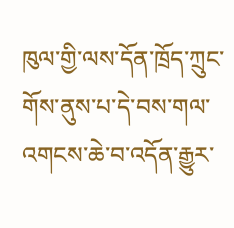ཁུལ་གྱི་ལས་དོན་ཁྲོད་ཀྲུང་གོས་ནུས་པ་དེ་བས་གལ་འགངས་ཆེ་བ་འདོན་རྒྱུར་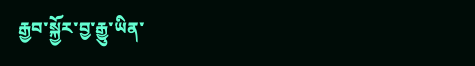རྒྱབ་སྐྱོར་བྱ་རྒྱུ་ཡིན་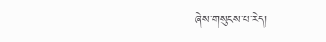ཞེས་གསུངས་པ་རེད།